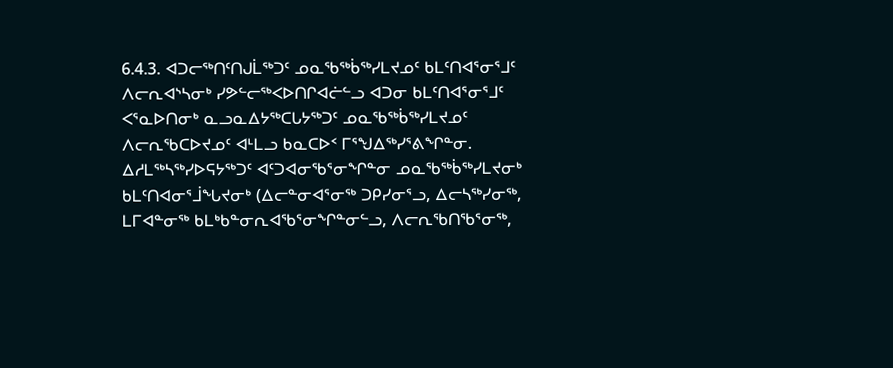6.4.3. ᐊᑐᓕᖅᑎᑦᑎᒍᒫᖅᑐᑦ ᓄᓇᖃᖅᑳᖅᓯᒪᔪᓄᑦ ᑲᒪᑦᑎᐊᕐᓂᕐᒧᑦ ᐱᓕᕆᐊᔅᓴᓂᒃ ᓯᕗᓪᓕᖅᐸᐅᑎᒋᐊᓖᓪᓗ ᐊᑐᓂ ᑲᒪᑦᑎᐊᕐᓂᕐᒧᑦ ᐸᕐᓇᐅᑎᓂᒃ ᓇᓗᓇᐃᔭᖅᑕᒐᔭᖅᑐᑦ ᓄᓇᖃᖅᑳᖅᓯᒪᔪᓄᑦ ᐱᓕᕆᖃᑕᐅᔪᓄᑦ ᐊᒻᒪᓗ ᑲᓇᑕᐅᑉ ᒥᕐᖑᐃᖅᓯᕐᕕᖏᓐᓂ. ᐃᓱᒪᖅᓴᖅᓯᐅᕋᔭᖅᑐᑦ ᐊᑦᑐᐊᓂᖃᕐᓂᖏᓐᓂ ᓄᓇᖃᖅᑳᖅᓯᒪᔪᓂᒃ ᑲᒪᑦᑎᐊᓂᕐᒨᖓᔪᓂᒃ (ᐃᓕᓐᓂᐊᕐᓂᖅ ᑐᑭᓯᓂᕐᓗ, ᐃᓕᓴᖅᓯᓂᖅ, ᒪᒥᐊᓐᓂᖅ ᑲᒪᒃᑲᓐᓂᕆᐊᖃᕐᓂᖏᓐᓂᓪᓗ, ᐱᓕᕆᖃᑎᖃᕐᓂᖅ,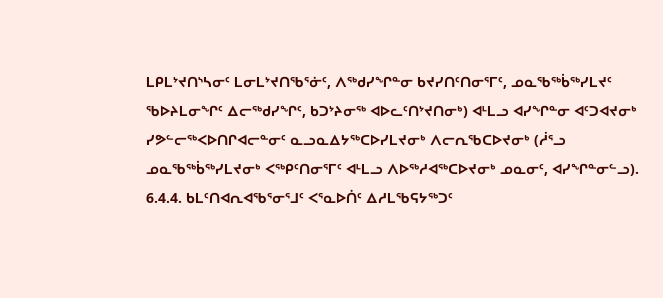ᒪᑭᒪᔾᔪᑎᔅᓴᓂᑦ ᒪᓂᒪᔾᔪᑎᖃᕐᓃᑦ, ᐱᖅᑯᓯᖏᓐᓂ ᑲᔪᓯᑎᑦᑎᓂᕐᒥᑦ, ᓄᓇᖃᖅᑳᖅᓯᒪᔪᑦ ᖃᐅᔨᒪᓂᖏᑦ ᐃᓕᖅᑯᓯᖏᑦ, ᑲᑐᔾᔨᓂᖅ ᐊᐅᓚᑦᑎᔾᔪᑎᓂᒃ) ᐊᒻᒪᓗ ᐊᓯᖏᓐᓂ ᐊᑦᑐᐊᔪᓂᒃ ᓯᕗᓪᓕᖅᐸᐅᑎᒋᐊᓕᓐᓂᑦ ᓇᓗᓇᐃᔭᖅᑕᐅᓯᒪᔪᓂᒃ ᐱᓕᕆᖃᑕᐅᔪᓂᒃ (ᓲᕐᓗ ᓄᓇᖃᖅᑳᖅᓯᒪᔪᓂᒃ ᐸᖅᑭᑦᑎᓂᕐᒥᑦ ᐊᒻᒪᓗ ᐱᐅᖅᓱᐊᖅᑕᐅᔪᓂᒃ ᓄᓇᓂᑦ, ᐊᓯᖏᓐᓂᓪᓗ).
6.4.4. ᑲᒪᑦᑎᐊᕆᐊᖃᕐᓂᕐᒧᑦ ᐸᕐᓇᐅᑏᑦ ᐃᓱᒪᖃᕋᔭᖅᑐᑦ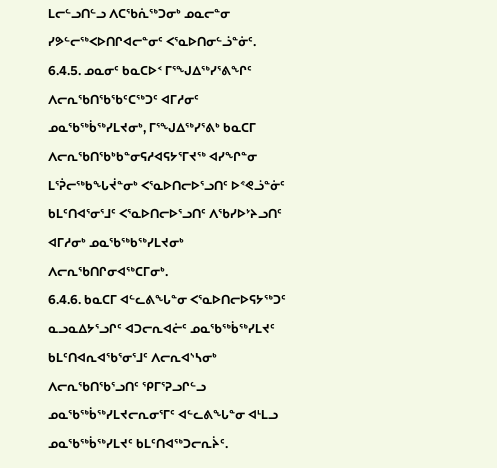ᒪᓕᓪᓗᑎᓪᓗ ᐱᑕᖃᕇᖅᑐᓂᒃ ᓄᓇᓕᓐᓂ ᓯᕗᓪᓕᖅᐸᐅᑎᒋᐊᓕᓐᓂᑦ ᐸᕐᓇᐅᑎᓂᓪᓘᓐᓃᑦ.
6.4.5. ᓄᓇᓂᑦ ᑲᓇᑕᐅᑉ ᒥᕐᖑᐃᖅᓯᕐᕕᖏᑦ ᐱᓕᕆᖃᑎᖃᖃᑦᑕᖅᑐᑦ ᐊᒥᓱᓂᑦ ᓄᓇᖃᖅᑳᖅᓯᒪᔪᓂᒃ, ᒥᕐᖑᐃᖅᓯᕐᕕᒃ ᑲᓇᑕᒥ ᐱᓕᕆᖃᑎᖃᒃᑲᓐᓂᕋᓱᐊᕋᔭᕐᒥᔪᖅ ᐊᓯᖏᓐᓂ ᒪᕐᕉᓕᖅᑲᖓᔫᓐᓂᒃ ᐸᕐᓇᐅᑎᓕᐅᕐᓗᑎᑦ ᐅᕝᕙᓘᓐᓃᑦ ᑲᒪᑦᑎᐊᕐᓂᕐᒧᑦ ᐸᕐᓇᐅᑎᓕᐅᕐᓗᑎᑦ ᐱᖃᓯᐅᔾᔨᓗᑎᑦ ᐊᒥᓱᓂᒃ ᓄᓇᖃᖅᑲᖅᓯᒪᔪᓂᒃ ᐱᓕᕆᖃᑎᒋᓂᐊᖅᑕᒥᓂᒃ.
6.4.6. ᑲᓇᑕᒥ ᐊᓪᓚᕕᖓᓐᓂ ᐸᕐᓇᐅᑎᓕᐅᕋᔭᖅᑐᑦ ᓇᓗᓇᐃᔭᕐᓗᒋᑦ ᐊᑐᓕᕆᐊᓖᑦ ᓄᓇᖃᖅᑳᖅᓯᒪᔪᑦ ᑲᒪᑦᑎᐊᕆᐊᖃᕐᓂᕐᒧᑦ ᐱᓕᕆᐊᔅᓴᓂᒃ ᐱᓕᕆᖃᑎᖃᕐᓗᑎᑦ ᕿᒥᕐᕈᓗᒋᓪᓗ ᓄᓇᖃᖅᑳᖅᓯᒪᔪᓕᕆᓂᕐᒥᑦ ᐊᓪᓚᕕᖓᓐᓂ ᐊᒻᒪᓗ ᓄᓇᖃᖅᑳᖅᓯᒪᔪᑦ ᑲᒪᑦᑎᐊᖅᑐᓕᕆᔩᑦ.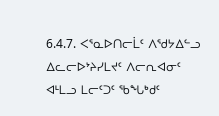6.4.7. ᐸᕐᓇᐅᑎᓕᒫᑦ ᐱᖁᔭᐃᓪᓗ ᐃᓚᓕᐅᔾᔨᓯᒪᔪᑦ ᐱᓕᕆᐊᓂᑦ ᐊᒻᒪᓗ ᒪᓕᑦᑐᑦ ᖃᖓᒃᑯᑦ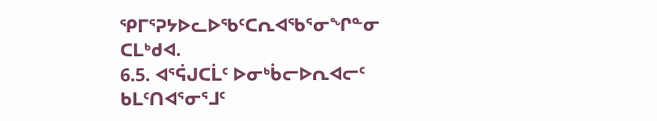ᕿᒥᕐᕈᔭᐅᓚᐅᖃᑦᑕᕆᐊᖃᕐᓂᖏᓐᓂ ᑕᒪᒃᑯᐊ.
6.5. ᐊᕐᕌᒍᑕᒫᑦ ᐅᓂᒃᑳᓕᐅᕆᐊᓕᑦ ᑲᒪᑦᑎᐊᕐᓂᕐᒧᑦ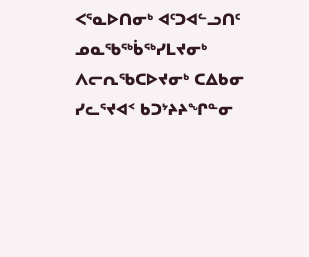ᐸᕐᓇᐅᑎᓂᒃ ᐊᑦᑐᐊᓪᓗᑎᑦ ᓄᓇᖃᖅᑳᖅᓯᒪᔪᓂᒃ ᐱᓕᕆᖃᑕᐅᔪᓂᒃ ᑕᐃᑲᓂ ᓯᓚᕐᔪᐊᑉ ᑲᑐᔾᔨᔨᖏᓐᓂ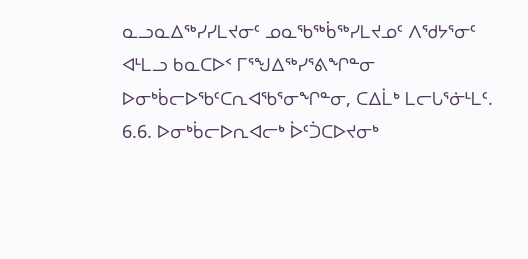ᓇᓗᓇᐃᖅᓯᓯᒪᔪᓂᑦ ᓄᓇᖃᖅᑳᖅᓯᒪᔪᓄᑦ ᐱᖁᔭᕐᓂᑦ ᐊᒻᒪᓗ ᑲᓇᑕᐅᑉ ᒥᕐᖑᐃᖅᓯᕐᕕᖏᓐᓂ ᐅᓂᒃᑳᓕᐅᖃᑦᑕᕆᐊᖃᕐᓂᖏᓐᓂ, ᑕᐃᒫᒃ ᒪᓕᒐᕐᓃᒻᒪᑦ.
6.6. ᐅᓂᒃᑳᓕᐅᕆᐊᓕᒃ ᐆᑦᑑᑕᐅᔪᓂᒃ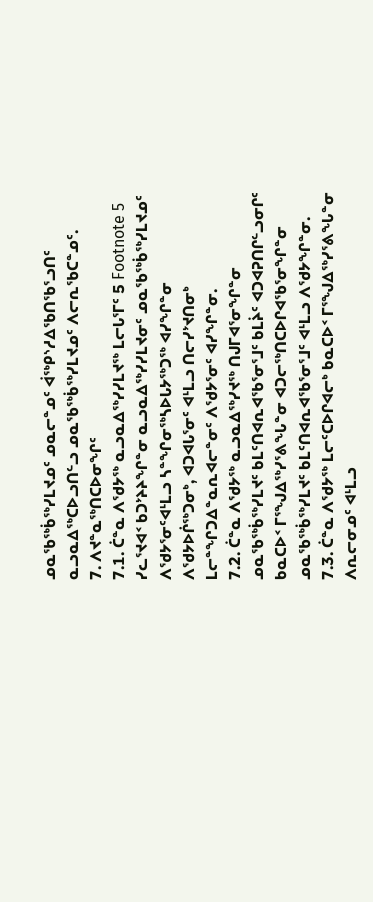ᓄᓇᖃᖅᑳᖅᓯᒪᔪᓄᑦ ᓄᓇᓕᓐᓄᑦ ᐋᖅᑭᔅᓱᐃᖃᑎᖃᕐᓗᑎᑦ ᓇᓗᓇᐃᖅᑕᐅᓗᑎᓪᓗ ᓄᓇᖃᖅᑳᖅᓯᒪᔪᓄᑦ ᐱᓕᕆᖃᑕᓐᓄᑦ.
7. ᐱᔪᓐᓇᖅᑎᑕᐅᓂᖏᑦ
7.1. ᑖᓐᓇ ᐱᖁᔭᖅ ᓇᓗᓇᐃᖅᓯᓯᒪᔪᖅ ᒪᓕᒐᕐᒥᑦ 5 Footnote 5 ᓯᓚᕐᔪᐊᑉ ᑲᑐᔾᔨᔨᖏᓐᓂ ᓇᓗᓇᐃᖅᓯᓯᒪᔪᓂᑦ ᓄᓇᖃᖅᑳᖅᓯᒪᔪᓄᑦ ᐱᖁᔭᕐᓂᑦᐊᒻᒪᓗ ᓴᓐᖏᓂᖅᓴᐅᒐᔭᖅᑐᖅ ᐊᓯᖏᓐᓂ ᐱᖁᔭᐅᒌᖅᑐᓂᒃ, ᐊᑐᐊᒐᕐᓂᑦ ᐊᒻᒪᓗ ᑎᓕᓯᔾᔪᑎᓂᒃ ᒪᓕᓐᖏᑐᐃᓐᓇᕆᐊᓕᓐᓂᑦ ᐱᖁᔭᕐᓂᑦ ᐊᓯᖏᓐᓂ.
7.2. ᑖᓐᓇ ᐱᖁᔭᖅ ᓇᓗᓇᐃᖅᓯᔪᖅ ᑎᒍᒥᐊᕐᓂᖏᓐᓂ ᓄᓇᖃᖅᑳᖅᓯᒪᔪᑦ ᑲᒪᑦᑎᐊᕆᐊᖃᕐᓂᕐᒧᑦ ᑲᒪᔩᑦ ᐊᑐᐊᕈᑎᒋᓪᓗᓂᒋᑦ ᑲᓇᑕᐅᑉ ᒥᕐᖑᐃᖅᓯᕐᕕᖓᓐᓂ ᐊᑐᓕᖅᑎᑕᐅᒋᐊᖃᕐᓂᖏᓐᓂ ᓄᓇᖃᖅᑳᖅᓯᒪᔪᑦ ᑲᒪᑦᑎᐊᕆᐊᖃᕐᓂᕐᒧᑦ ᐊᒻᒪᓗ ᐱᖁᔭᖏᓐᓂ.
7.3. ᑖᓐᓇ ᐱᖁᔭᖅ ᒪᓕᑦᑕᐅᒋᐊᓕᒃ ᑲᓇᑕᐅᑉ ᒥᕐᖑᐃᖅᓯᕐᕕᖓᓐᓂ ᐱᕆᓕᓂᓄᑦ ᐊᒻᒪᓗ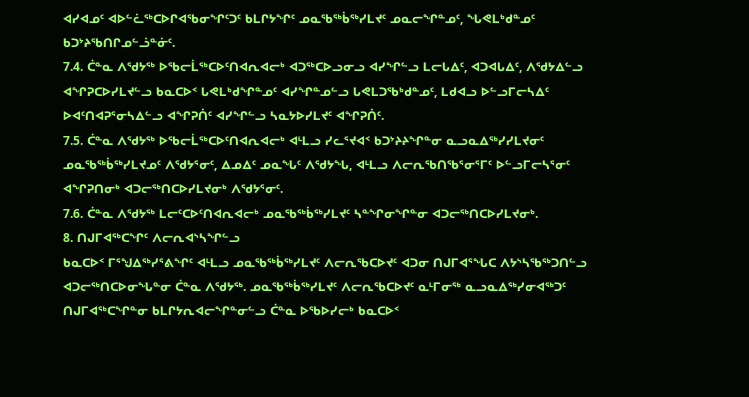ᐊᓯᐊᓄᑦ ᐊᐅᓪᓛᖅᑕᐅᒋᐊᖃᓂᖏᑦᑐᑦ ᑲᒪᒋᔭᖏᑦ ᓄᓇᖃᖅᑳᖅᓯᒪᔪᑦ ᓄᓇᓕᖏᓐᓄᑦ, ᖓᕙᒪᒃᑯᓐᓄᑦ ᑲᑐᔾᔨᖃᑎᒋᓄᓪᓘᓐᓃᑦ.
7.4. ᑖᓐᓇ ᐱᖁᔭᖅ ᐅᖃᓕᒫᖅᑕᐅᑦᑎᐊᕆᐊᓕᒃ ᐊᑐᖅᑕᐅᓗᓂᓗ ᐊᓯᖏᓪᓗ ᒪᓕᒐᐃᑦ, ᐊᑐᐊᒐᐃᑦ, ᐱᖁᔭᐃᓪᓗ ᐊᖏᕈᑕᐅᓯᒪᔪᓪᓗ ᑲᓇᑕᐅᑉ ᒐᕙᒪᒃᑯᖏᓐᓄᑦ ᐊᓯᖏᓐᓄᓪᓗ ᒐᕙᒪᑐᖃᒃᑯᓐᓄᑦ, ᒪᑯᐊᓗ ᐅᓪᓗᒥᓕᓴᐃᑦ ᐅᐊᑦᑎᐊᕈᕐᓂᓴᐃᓪᓗ ᐊᖏᕈᑏᑦ ᐊᓯᖏᓪᓗ ᓴᓇᔭᐅᓯᒪᔪᑦ ᐊᖏᕈᑏᑦ.
7.5. ᑖᓐᓇ ᐱᖁᔭᖅ ᐅᖃᓕᒫᖅᑕᐅᑦᑎᐊᕆᐊᓕᒃ ᐊᒻᒪᓗ ᓯᓚᕐᔪᐊᑉ ᑲᑐᔾᔨᔨᖏᓐᓂ ᓇᓗᓇᐃᖅᓯᓯᒪᔪᓂᑦ ᓄᓇᖃᖅᑳᖅᓯᒪᔪᓄᑦ ᐱᖁᔭᕐᓂᑦ, ᐃᓄᐃᑦ ᓄᓇᖓᑦ ᐱᖁᔭᖓ, ᐊᒻᒪᓗ ᐱᓕᕆᖃᑎᖃᕐᓂᕐᒥᑦ ᐅᓪᓗᒥᓕᓴᕐᓂᑦ ᐊᖏᕈᑎᓂᒃ ᐊᑐᓕᖅᑎᑕᐅᓯᒪᔪᓂᒃ ᐱᖁᔭᕐᓂᑦ.
7.6. ᑖᓐᓇ ᐱᖁᔭᖅ ᒪᓕᑦᑕᐅᑦᑎᐊᕆᐊᓕᒃ ᓄᓇᖃᖅᑳᖅᓯᒪᔪᑦ ᓴᓐᖏᓂᖏᓐᓂ ᐊᑐᓕᖅᑎᑕᐅᓯᒪᔪᓂᒃ.
8. ᑎᒍᒥᐊᖅᑕᖏᑦ ᐱᓕᕆᐊᔅᓴᖏᓪᓗ
ᑲᓇᑕᐅᑉ ᒥᕐᖑᐃᖅᓯᕐᕕᖏᑦ ᐊᒻᒪᓗ ᓄᓇᖃᖅᑳᖅᓯᒪᔪᑦ ᐱᓕᕆᖃᑕᐅᔪᑦ ᐊᑐᓂ ᑎᒍᒥᐊᕐᖓᑕ ᐱᔭᔅᓴᖃᖅᑐᑎᓪᓗ ᐊᑐᓕᖅᑎᑕᐅᓂᖓᓐᓂ ᑖᓐᓇ ᐱᖁᔭᖅ. ᓄᓇᖃᖅᑳᖅᓯᒪᔪᑦ ᐱᓕᕆᖃᑕᐅᔪᑦ ᓇᒻᒥᓂᖅ ᓇᓗᓇᐃᖅᓯᓂᐊᖅᑐᑦ ᑎᒍᒥᐊᖅᑕᖏᓐᓂ ᑲᒪᒋᔭᕆᐊᓕᖏᓐᓂᓪᓗ ᑖᓐᓇ ᐅᖃᐅᓯᓕᒃ ᑲᓇᑕᐅᑉ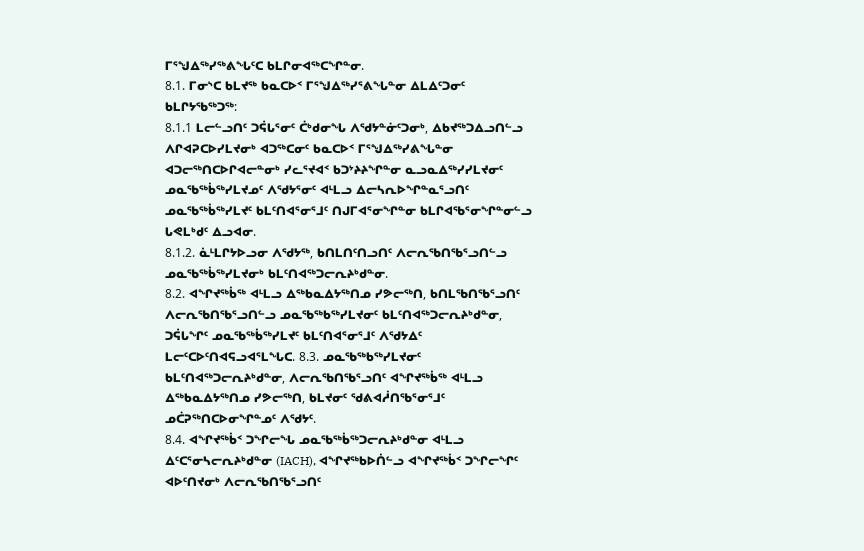ᒥᕐᖑᐃᖅᓯᖅᕕᖓᑦᑕ ᑲᒪᒋᓂᐊᖅᑕᖏᓐᓂ.
8.1. ᒥᓂᔅᑕ ᑲᒪᔪᖅ ᑲᓇᑕᐅᑉ ᒥᕐᖑᐃᖅᓯᕐᕕᖓᓐᓂ ᐃᒪᐃᑦᑐᓂᑦ ᑲᒪᒋᔭᖃᖅᑐᖅ:
8.1.1 ᒪᓕᓪᓗᑎᑦ ᑐᕌᒐᕐᓂᑦ ᑖᒃᑯᓂᖓ ᐱᖁᔭᓐᓃᑦᑐᓂᒃ, ᐃᑲᔪᖅᑐᐃᓗᑎᓪᓗ ᐱᒋᐊᕈᑕᐅᓯᒪᔪᓂᒃ ᐊᑐᖅᑕᓂᑦ ᑲᓇᑕᐅᑉ ᒥᕐᖑᐃᖅᓯᕕᖓᓐᓂ ᐊᑐᓕᖅᑎᑕᐅᒋᐊᓕᓐᓂᒃ ᓯᓚᕐᔪᐊᑉ ᑲᑐᔾᔨᔨᖏᓐᓂ ᓇᓗᓇᐃᖅᓯᓯᒪᔪᓂᑦ ᓄᓇᖃᖅᑳᖅᓯᒪᔪᓄᑦ ᐱᖁᔭᕐᓂᑦ ᐊᒻᒪᓗ ᐃᓕᓴᕆᐅᖏᓐᓇᕐᓗᑎᑦ ᓄᓇᖃᖅᑳᖅᓯᒪᔪᑦ ᑲᒪᑦᑎᐊᕐᓂᕐᒧᑦ ᑎᒍᒥᐊᕐᓂᖏᓐᓂ ᑲᒪᒋᐊᖃᕐᓂᖏᓐᓂᓪᓗ ᒐᕙᒪᒃᑯᑦ ᐃᓗᐊᓂ.
8.1.2. ᓈᒻᒪᒋᔭᐅᓗᓂ ᐱᖁᔭᖅ, ᑲᑎᒪᑎᑦᑎᓗᑎᑦ ᐱᓕᕆᖃᑎᖃᕐᓗᑎᓪᓗ ᓄᓇᖃᖅᑳᖅᓯᒪᔪᓂᒃ ᑲᒪᑦᑎᐊᖅᑐᓕᕆᔨᒃᑯᓐᓂ.
8.2. ᐊᖏᔪᖅᑳᖅ ᐊᒻᒪᓗ ᐃᖅᑲᓇᐃᔭᖅᑎᓄ ᓯᕗᓕᖅᑎ, ᑲᑎᒪᖃᑎᖃᕐᓗᑎᑦ ᐱᓕᕆᖃᑎᖃᕐᓗᑎᓪᓗ ᓄᓇᖃᖅᑲᖅᓯᒪᔪᓂᑦ ᑲᒪᑦᑎᐊᖅᑐᓕᕆᔨᒃᑯᓐᓂ, ᑐᕌᒐᖏᑦ ᓄᓇᖃᖅᑳᖅᓯᒪᔪᑦ ᑲᒪᑦᑎᐊᕐᓂᕐᒧᑦ ᐱᖁᔭᐃᑦ ᒪᓕᑦᑕᐅᑦᑎᐊᕋᓗᐊᕐᒪᖓᑕ. 8.3. ᓄᓇᖃᖅᑲᖅᓯᒪᔪᓂᑦ ᑲᒪᑦᑎᐊᖅᑐᓕᕆᔨᒃᑯᓐᓂ, ᐱᓕᕆᖃᑎᖃᕐᓗᑎᑦ ᐊᖏᔪᖅᑳᖅ ᐊᒻᒪᓗ ᐃᖅᑲᓇᐃᔭᖅᑎᓄ ᓯᕗᓕᖅᑎ, ᑲᒪᔪᓂᑦ ᖁᕕᐊᓲᑎᖃᕐᓂᕐᒧᑦ ᓄᑖᕈᖅᑎᑕᐅᓂᖏᓐᓄᑦ ᐱᖁᔭᑦ.
8.4. ᐊᖏᔪᖅᑳᑉ ᑐᖏᓕᖓ ᓄᓇᖃᖅᑳᖅᑐᓕᕆᔨᒃᑯᓐᓂ ᐊᒻᒪᓗ ᐃᑦᑕᕐᓂᓴᓕᕆᔨᒃᑯᓐᓂ (IACH), ᐊᖏᔪᖅᑲᐅᑏᓪᓗ ᐊᖏᔪᖅᑳᑉ ᑐᖏᓕᖏᑦ ᐊᐅᑦᑎᔪᓂᒃ ᐱᓕᕆᖃᑎᖃᕐᓗᑎᑦ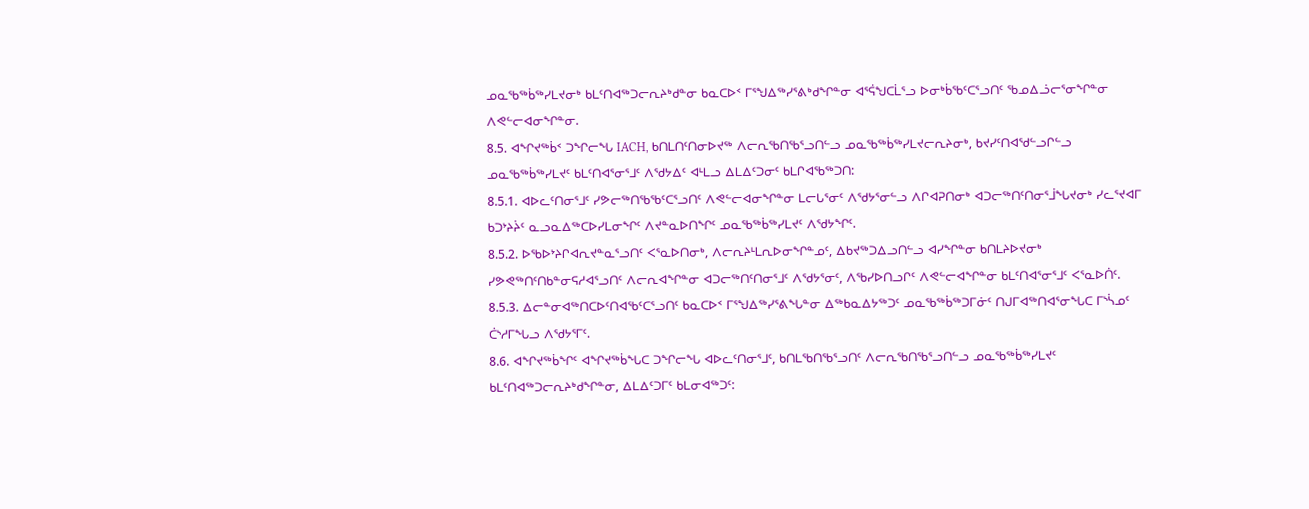ᓄᓇᖃᖅᑳᖅᓯᒪᔪᓂᒃ ᑲᒪᑦᑎᐊᖅᑐᓕᕆᔨᒃᑯᓐᓂ ᑲᓇᑕᐅᑉ ᒥᕐᖑᐃᖅᓯᕐᕕᒃᑯᖏᓐᓂ ᐊᕐᕌᖑᑕᒫᕐᓗ ᐅᓂᒃᑳᖃᑦᑕᕐᓗᑎᑦ ᖃᓄᐃᓘᓕᕐᓂᖏᓐᓂ ᐱᕙᓪᓕᐊᓂᖏᓐᓂ.
8.5. ᐊᖏᔪᖅᑳᑉ ᑐᖏᓕᖓ IACH, ᑲᑎᒪᑎᑦᑎᓂᐅᔪᖅ ᐱᓕᕆᖃᑎᖃᕐᓗᑎᓪᓗ ᓄᓇᖃᖅᑳᖅᓯᒪᔪᓕᕆᔨᓂᒃ, ᑲᔪᓯᑦᑎᐊᖁᓪᓗᒋᓪᓗ ᓄᓇᖃᖅᑳᖅᓯᒪᔪᑦ ᑲᒪᑦᑎᐊᕐᓂᕐᒧᑦ ᐱᖁᔭᐃᑦ ᐊᒻᒪᓗ ᐃᒪᐃᑦᑐᓂᑦ ᑲᒪᒋᐊᖃᖅᑐᑎ:
8.5.1. ᐊᐅᓚᑦᑎᓂᕐᒧᑦ ᓯᕗᓕᖅᑎᖃᖃᑦᑕᕐᓗᑎᑦ ᐱᕙᓪᓕᐊᓂᖏᓐᓂ ᒪᓕᒐᕐᓂᑦ ᐱᖁᔭᕐᓂᓪᓗ ᐱᒋᐊᕈᑎᓂᒃ ᐊᑐᓕᖅᑎᑦᑎᓂᕐᒨᖓᔪᓂᒃ ᓯᓚᕐᔪᐊᒥ ᑲᑐᔾᔨᔩᑦ ᓇᓗᓇᐃᖅᑕᐅᓯᒪᓂᖏᑦ ᐱᔪᓐᓇᐅᑎᖏᑦ ᓄᓇᖃᖅᑳᖅᓯᒪᔪᑦ ᐱᖁᔭᖏᑦ.
8.5.2. ᐅᖃᐅᔾᔨᒋᐊᕆᔪᓐᓇᕐᓗᑎᑦ ᐸᕐᓇᐅᑎᓂᒃ, ᐱᓕᕆᔨᒻᒪᕆᐅᓂᖏᓐᓄᑦ, ᐃᑲᔪᖅᑐᐃᓗᑎᓪᓗ ᐊᓯᖏᓐᓂ ᑲᑎᒪᔨᐅᔪᓂᒃ ᓯᕗᕙᖅᑎᑦᑎᑲᓐᓂᕋᓱᐊᕐᓗᑎᑦ ᐱᓕᕆᐊᖏᓐᓂ ᐊᑐᓕᖅᑎᑦᑎᓂᕐᒧᑦ ᐱᖁᔭᕐᓂᑦ, ᐱᖃᓯᐅᑎᓗᒋᑦ ᐱᕙᓪᓕᐊᖏᓐᓂ ᑲᒪᑦᑎᐊᕐᓂᕐᒧᑦ ᐸᕐᓇᐅᑏᑦ.
8.5.3. ᐃᓕᓐᓂᐊᖅᑎᑕᐅᑦᑎᐊᖃᑦᑕᕐᓗᑎᑦ ᑲᓇᑕᐅᑉ ᒥᕐᖑᐃᖅᓯᕐᕕᖓᓐᓂ ᐃᖅᑲᓇᐃᔭᖅᑐᑦ ᓄᓇᖃᖅᑳᖅᑐᒥᓃᑦ ᑎᒍᒥᐊᖅᑎᐊᕐᓂᖓᑕ ᒥᔅᓵᓄᑦ ᑖᔅᓱᒥᖓᓗ ᐱᖁᔭᕐᒥᑦ.
8.6. ᐊᖏᔪᖅᑳᖏᑦ ᐊᖏᔪᖅᑳᖓᑕ ᑐᖏᓕᖓ ᐊᐅᓚᑦᑎᓂᕐᒧᑦ, ᑲᑎᒪᖃᑎᖃᕐᓗᑎᑦ ᐱᓕᕆᖃᑎᖃᕐᓗᑎᓪᓗ ᓄᓇᖃᖅᑳᖅᓯᒪᔪᑦ ᑲᒪᑦᑎᐊᖅᑐᓕᕆᔨᒃᑯᖏᓐᓂ, ᐃᒪᐃᑦᑐᒥᑦ ᑲᒪᓂᐊᖅᑐᑦ: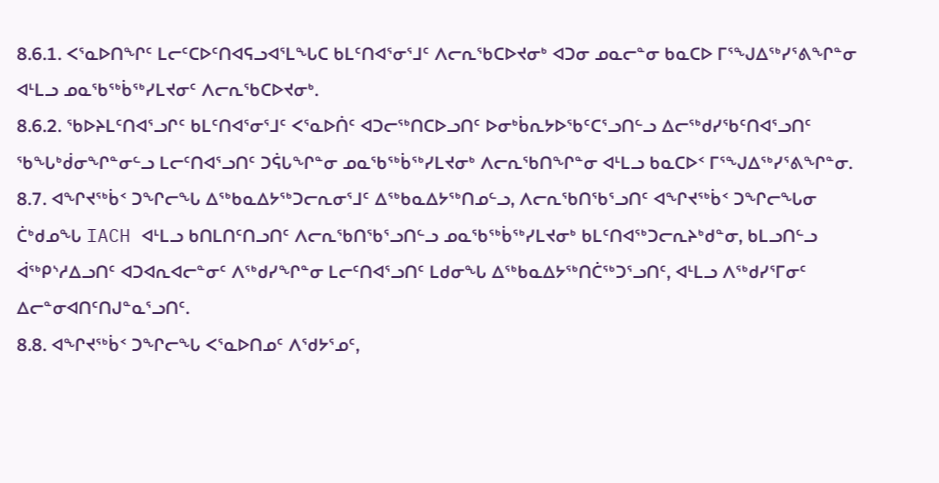8.6.1. ᐸᕐᓇᐅᑎᖏᑦ ᒪᓕᑦᑕᐅᑦᑎᐊᕋᓗᐊᕐᒪᖓᑕ ᑲᒪᑦᑎᐊᕐᓂᕐᒧᑦ ᐱᓕᕆᖃᑕᐅᔪᓂᒃ ᐊᑐᓂ ᓄᓇᓕᓐᓂ ᑲᓇᑕᐅ ᒥᕐᖑᐃᖅᓯᕐᕕᖏᓐᓂ ᐊᒻᒪᓗ ᓄᓇᖃᖅᑳᖅᓯᒪᔪᓂᑦ ᐱᓕᕆᖃᑕᐅᔪᓂᒃ.
8.6.2. ᖃᐅᔨᒪᑦᑎᐊᕐᓗᒋᑦ ᑲᒪᑦᑎᐊᕐᓂᕐᒧᑦ ᐸᕐᓇᐅᑏᑦ ᐊᑐᓕᖅᑎᑕᐅᓗᑎᑦ ᐅᓂᒃᑳᕆᔭᐅᖃᑦᑕᕐᓗᑎᓪᓗ ᐃᓕᖅᑯᓯᖃᑦᑎᐊᕐᓗᑎᑦ ᖃᖓᒃᑰᓂᖏᓐᓂᓪᓗ ᒪᓕᑦᑎᐊᕐᓗᑎᑦ ᑐᕌᒐᖏᓐᓂ ᓄᓇᖃᖅᑳᖅᓯᒪᔪᓂᒃ ᐱᓕᕆᖃᑎᖏᓐᓂ ᐊᒻᒪᓗ ᑲᓇᑕᐅᑉ ᒥᕐᖑᐃᖅᓯᕐᕕᖏᓐᓂ.
8.7. ᐊᖏᔪᖅᑳᑉ ᑐᖏᓕᖓ ᐃᖅᑲᓇᐃᔭᖅᑐᓕᕆᓂᕐᒧᑦ ᐃᖅᑲᓇᐃᔭᖅᑎᓄᓪᓗ, ᐱᓕᕆᖃᑎᖃᕐᓗᑎᑦ ᐊᖏᔪᖅᑳᑉ ᑐᖏᓕᖓᓂ ᑖᒃᑯᓄᖓ IACH ᐊᒻᒪᓗ ᑲᑎᒪᑎᑦᑎᓗᑎᑦ ᐱᓕᕆᖃᑎᖃᕐᓗᑎᓪᓗ ᓄᓇᖃᖅᑳᖅᓯᒪᔪᓂᒃ ᑲᒪᑦᑎᐊᖅᑐᓕᕆᔨᒃᑯᓐᓂ, ᑲᒪᓗᑎᓪᓗ ᐋᖅᑭᔅᓱᐃᓗᑎᑦ ᐊᑐᐊᕆᐊᓕᓐᓂᑦ ᐱᖅᑯᓯᖏᓐᓂ ᒪᓕᑦᑎᐊᕐᓗᑎᑦ ᒪᑯᓂᖓ ᐃᖅᑲᓇᐃᔭᖅᑎᑖᖅᑐᕐᓗᑎᑦ, ᐊᒻᒪᓗ ᐱᖅᑯᓯᕐᒥᓂᑦ ᐃᓕᓐᓂᐊᑎᑦᑎᒍᓐᓇᕐᓗᑎᑦ.
8.8. ᐊᖏᔪᖅᑳᑉ ᑐᖏᓕᖓ ᐸᕐᓇᐅᑎᓄᑦ ᐱᖁᔭᕐᓄᑦ,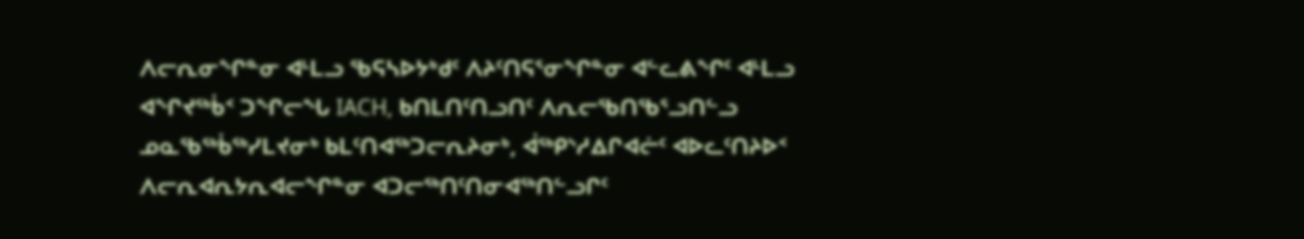ᐱᓕᕆᓂᖏᓐᓂ ᐊᒻᒪᓗ ᖃᕋᓴᐅᔭᒃᑯᑦ ᐱᔨᑦᑎᕋᕐᓂᖏᓐᓂ ᐊᓪᓚᕕᖏᑦ ᐊᒻᒪᓗ ᐊᖏᔪᖅᑳᑉ ᑐᖏᓕᖓ IACH, ᑲᑎᒪᑎᑦᑎᓗᑎᑦ ᐱᕆᓕᖃᑎᖃᕐᓗᑎᓪᓗ ᓄᓇᖃᖅᑳᖅᓯᒪᔪᓂᒃ ᑲᒪᑦᑎᐊᖅᑐᓕᕆᔨᓂᒃ, ᐋᖅᑭᔅᓱᐃᒋᐊᓖᑦ ᐊᐅᓚᑦᑎᔨᐅᑉ ᐱᓕᕆᐊᕆᔭᕆᐊᓕᖏᓐᓂ ᐊᑐᓕᖅᑎᑦᑎᓂᐊᖅᑎᓪᓗᒋᑦ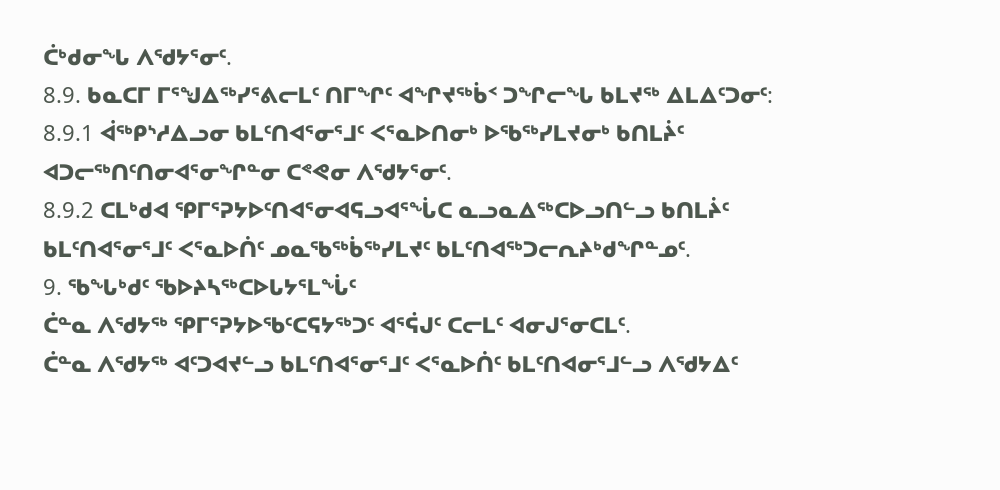ᑖᒃᑯᓂᖓ ᐱᖁᔭᕐᓂᑦ.
8.9. ᑲᓇᑕᒥ ᒥᕐᖑᐃᖅᓯᕐᕕᓕᒪᑦ ᑎᒥᖏᑦ ᐊᖏᔪᖅᑳᑉ ᑐᖏᓕᖓ ᑲᒪᔪᖅ ᐃᒪᐃᑦᑐᓂᑦ:
8.9.1 ᐋᖅᑭᔅᓱᐃᓗᓂ ᑲᒪᑦᑎᐊᕐᓂᕐᒧᑦ ᐸᕐᓇᐅᑎᓂᒃ ᐅᖃᖅᓯᒪᔪᓂᒃ ᑲᑎᒪᔩᑦ ᐊᑐᓕᖅᑎᑦᑎᓂᐊᕐᓂᖏᓐᓂ ᑕᕝᕙᓂ ᐱᖁᔭᕐᓂᑦ.
8.9.2 ᑕᒪᒃᑯᐊ ᕿᒥᕐᕈᔭᐅᑦᑎᐊᕐᓂᐊᕋᓗᐊᕐᖔᑕ ᓇᓗᓇᐃᖅᑕᐅᓗᑎᓪᓗ ᑲᑎᒪᔩᑦ ᑲᒪᑦᑎᐊᕐᓂᕐᒧᑦ ᐸᕐᓇᐅᑏᑦ ᓄᓇᖃᖅᑳᖅᓯᒪᔪᑦ ᑲᒪᑦᑎᐊᖅᑐᓕᕆᔨᒃᑯᖏᓐᓄᑦ.
9. ᖃᖓᒃᑯᑦ ᖃᐅᔨᓴᖅᑕᐅᒐᔭᕐᒪᖔᑦ
ᑖᓐᓇ ᐱᖁᔭᖅ ᕿᒥᕐᕈᔭᐅᖃᑦᑕᕋᔭᖅᑐᑦ ᐊᕐᕌᒍᑦ ᑕᓕᒪᑦ ᐊᓂᒍᕐᓂᑕᒪᑦ.
ᑖᓐᓇ ᐱᖁᔭᖅ ᐊᑦᑐᐊᔪᓪᓗ ᑲᒪᑦᑎᐊᕐᓂᕐᒧᑦ ᐸᕐᓇᐅᑏᑦ ᑲᒪᑦᑎᐊᓂᕐᒧᓪᓗ ᐱᖁᔭᐃᑦ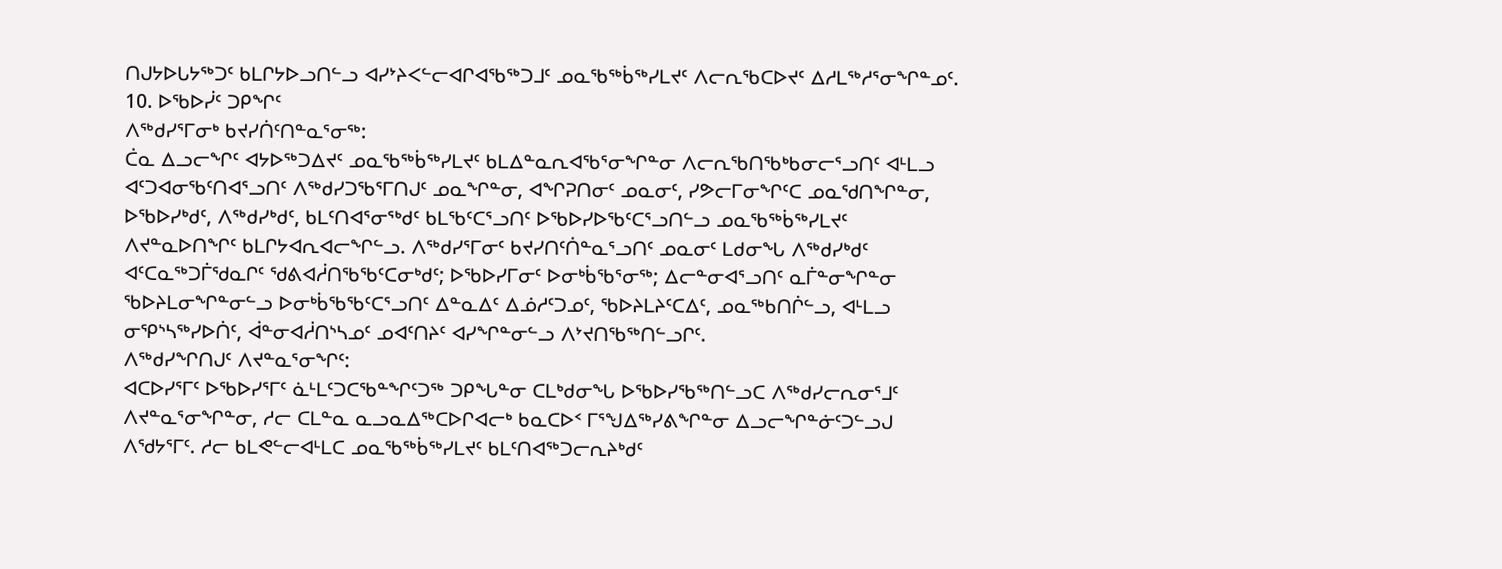ᑎᒍᔭᐅᒐᔭᖅᑐᑦ ᑲᒪᒋᔭᐅᓗᑎᓪᓗ ᐊᓯᔾᔨᐸᓪᓕᐊᒋᐊᖃᖅᑐᒧᑦ ᓄᓇᖃᖅᑳᖅᓯᒪᔪᑦ ᐱᓕᕆᖃᑕᐅᔪᑦ ᐃᓱᒪᖅᓱᕐᓂᖏᓐᓄᑦ.
10. ᐅᖃᐅᓰᑦ ᑐᑭᖏᑦ
ᐱᖅᑯᓯᕐᒥᓂᒃ ᑲᔪᓯᑏᑦᑎᓐᓇᕐᓂᖅ:
ᑖᓇ ᐃᓗᓕᖏᑦ ᐊᔭᐅᖅᑐᐃᔪᑦ ᓄᓇᖃᖅᑳᖅᓯᒪᔪᑦ ᑲᒪᐃᓐᓇᕆᐊᖃᕐᓂᖏᓐᓂ ᐱᓕᕆᖃᑎᖃᒃᑲᓂᓕᕐᓗᑎᑦ ᐊᒻᒪᓗ ᐊᑦᑐᐊᓂᖃᑦᑎᐊᕐᓗᑎᑦ ᐱᖅᑯᓯᑐᖃᕐᒥᑎᒍᑦ ᓄᓇᖏᓐᓂ, ᐊᖏᕈᑎᓂᑦ ᓄᓇᓂᑦ, ᓯᕗᓕᒥᓂᖏᑦᑕ ᓄᓇᖁᑎᖏᓐᓂ, ᐅᖃᐅᓯᒃᑯᑦ, ᐱᖅᑯᓯᒃᑯᑦ, ᑲᒪᑦᑎᐊᕐᓂᕐᒃᑯᑦ ᑲᒪᖃᑦᑕᕐᓗᑎᑦ ᐅᖃᐅᓯᐅᖃᑦᑕᕐᓗᑎᓪᓗ ᓄᓇᖃᖅᑳᖅᓯᒪᔪᑦ ᐱᔪᓐᓇᐅᑎᖏᑦ ᑲᒪᒋᔭᐊᕆᐊᓕᖏᓪᓗ. ᐱᖅᑯᓯᕐᒥᓂᑦ ᑲᔪᓯᑎᑦᑏᓐᓇᕐᓗᑎᑦ ᓄᓇᓂᑦ ᒪᑯᓂᖓ ᐱᖅᑯᓯᒃᑯᑦ ᐊᑦᑕᓇᖅᑐᒦᖁᓇᒋᑦ ᖁᕕᐊᓲᑎᖃᖃᑦᑕᓂᒃᑯᑦ; ᐅᖃᐅᓯᒥᓂᑦ ᐅᓂᒃᑳᖃᕐᓂᖅ; ᐃᓕᓐᓂᐊᕐᓗᑎᑦ ᓇᒦᓐᓂᖏᓐᓂ ᖃᐅᔨᒪᓂᖏᓐᓂᓪᓗ ᐅᓂᒃᑳᖃᖃᑦᑕᕐᓗᑎᑦ ᐃᓐᓇᐃᑦ ᐃᓅᓱᑦᑐᓄᑦ, ᖃᐅᔨᒪᔨᑦᑕᐃᑦ, ᓄᓇᖅᑲᑎᒌᓪᓗ, ᐊᒻᒪᓗ ᓂᕿᔅᓴᖅᓯᐅᑏᑦ, ᐋᓐᓂᐊᓲᑎᔅᓴᓄᑦ ᓄᐊᑦᑎᔨᑦ ᐊᓯᖏᓐᓂᓪᓗ ᐱᔾᔪᑎᖃᖅᑎᓪᓗᒋᑦ.
ᐱᖅᑯᓯᖏᑎᒍᑦ ᐱᔪᓐᓇᕐᓂᖏᑦ:
ᐊᑕᐅᓯᕐᒥᑦ ᐅᖃᐅᓯᕐᒥᑦ ᓈᒻᒪᑦᑐᑕᖃᓐᖏᑦᑐᖅ ᑐᑭᖓᓐᓂ ᑕᒪᒃᑯᓂᖓ ᐅᖃᐅᓯᖃᖅᑎᓪᓗᑕ ᐱᖅᑯᓯᓕᕆᓂᕐᒧᑦ ᐱᔪᓐᓇᕐᓂᖏᓐᓂ, ᓱᓕ ᑕᒪᓐᓇ ᓇᓗᓇᐃᖅᑕᐅᒋᐊᓕᒃ ᑲᓇᑕᐅᑉ ᒥᕐᖑᐃᖅᓯᕕᖏᓐᓂ ᐃᓗᓕᖏᓐᓃᑦᑐᓪᓗᒍ ᐱᖁᔭᕐᒥᑦ. ᓱᓕ ᑲᒪᕙᓪᓕᐊᒻᒪᑕ ᓄᓇᖃᖅᑳᖅᓯᒪᔪᑦ ᑲᒪᑦᑎᐊᖅᑐᓕᕆᔨᒃᑯᑦ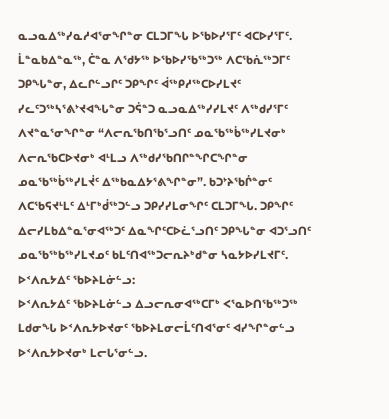ᓇᓗᓇᐃᖅᓯᓇᓱᐊᕐᓂᖏᓐᓂ ᑕᒪᑐᒥᖓ ᐅᖃᐅᓯᕐᒥᑦ ᐊᑕᐅᓯᕐᒥᑦ.
ᒫᓐᓇᑲᐃᓐᓇᖅ, ᑖᓐᓇ ᐱᖁᔭᖅ ᐅᖃᐅᓯᖃᖅᑐᖅ ᐱᑕᖃᕇᖅᑐᒥᑦ ᑐᑭᖓᓐᓂ, ᐃᓚᒋᓪᓗᒋᑦ ᑐᑭᖏᑦ ᐋᖅᑭᓱᖅᑕᐅᓯᒪᔪᑦ ᓯᓚᑦᑐᖅᓴᕐᕕᔾᔪᐊᖓᓐᓂ ᑐᕌᓐᑐ ᓇᓗᓇᐃᖅᓯᓯᒪᔪᑦ ᐱᖅᑯᓯᕐᒥᑦ ᐱᔪᓐᓇᕐᓂᖏᓐᓂ “ᐱᓕᕆᖃᑎᖃᕐᓗᑎᑦ ᓄᓇᖃᖅᑳᖅᓯᒪᔪᓂᒃ ᐱᓕᕆᖃᑕᐅᔪᓂᒃ ᐊᒻᒪᓗ ᐱᖅᑯᓯᖃᑎᒋᓐᖏᑕᖏᓐᓂ ᓄᓇᖃᖅᑳᖅᓯᒪᔫᑦ ᐃᖅᑲᓇᐃᔭᕐᕕᖏᓐᓂ”. ᑲᑐᔾᔨᖃᒌᓐᓂᑦ ᐱᑕᖃᕋᔪᒻᒪᑦ ᐃᒻᒥᒃᑰᖅᑐᓪᓗ ᑐᑭᓯᓯᒪᓂᖏᑦ ᑕᒪᑐᒥᖓ. ᑐᑭᖏᑦ ᐃᓕᓯᒪᑲᐃᓐᓇᕐᓂᐊᖅᑐᑦ ᐃᓇᖏᑦᑕᐅᓛᕐᓗᑎᑦ ᑐᑭᖓᓐᓂ ᐊᑐᕐᓗᑎᑦ ᓄᓇᖃᖅᑲᖅᓯᒪᔪᓄᑦ ᑲᒪᑦᑎᐊᖅᑐᓕᕆᔨᒃᑯᓐᓂ ᓴᓇᔭᐅᓯᒪᔪᒥᑦ.
ᐅᑉᐱᕆᔭᐃᑦ ᖃᐅᔨᒪᓃᓪᓗ:
ᐅᑉᐱᕆᔭᐃᑦ ᖃᐅᔨᒪᓃᓪᓗ ᐃᓗᓕᕆᓂᐊᖅᑕᒥᒃ ᐸᕐᓇᐅᑎᖃᖅᑐᖅ ᒪᑯᓂᖓ ᐅᑉᐱᕆᔭᐅᔪᓂᑦ ᖃᐅᔨᒪᓂᓕᒫᑦᑎᐊᕐᓂᑦ ᐊᓯᖏᓐᓂᓪᓗ ᐅᑉᐱᕆᔭᐅᔪᓂᒃ ᒪᓕᒐᕐᓂᓪᓗ.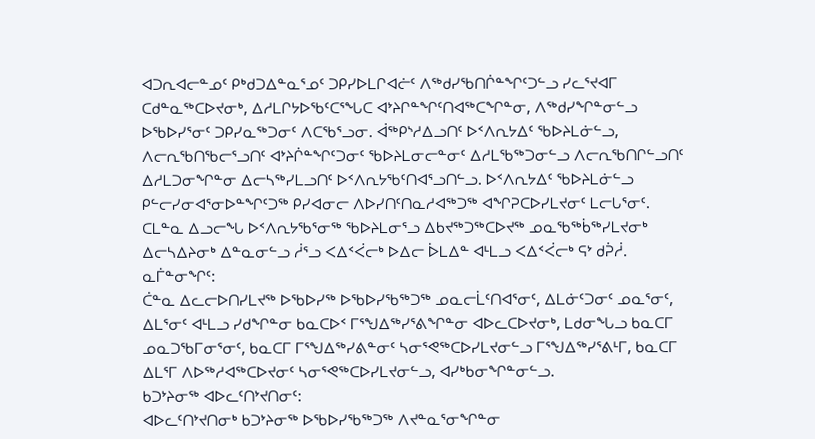ᐊᑐᕆᐊᓕᓐᓄᑦ ᑭᒃᑯᑐᐃᓐᓇᕐᓄᑦ ᑐᑭᓯᐅᒪᒋᐊᓖᑦ ᐱᖅᑯᓯᖃᑎᒌᓐᖏᑦᑐᓪᓗ ᓯᓚᕐᔪᐊᒥ ᑕᑯᓐᓇᖅᑕᐅᔪᓂᒃ, ᐃᓱᒪᒋᔭᐅᖃᑦᑕᕐᖓᑕ ᐊᔾᔨᒋᓐᖏᑦᑎᐊᖅᑕᖏᓐᓂ, ᐱᖅᑯᓯᖏᓐᓂᓪᓗ ᐅᖃᐅᓯᕐᓂᑦ ᑐᑭᓯᓇᖅᑐᓂᑦ ᐱᑕᖃᕐᓗᓂ. ᐋᖅᑭᔅᓱᐃᓗᑎᑦ ᐅᑉᐱᕆᔭᐃᑦ ᖃᐅᔨᒪᓃᓪᓗ, ᐱᓕᕆᖃᑎᖃᓕᕐᓗᑎᑦ ᐊᔾᔨᒌᓐᖏᑦᑐᓂᑦ ᖃᐅᔨᒪᓂᓕᓐᓂᑦ ᐃᓱᒪᖃᖅᑐᓂᓪᓗ ᐱᓕᕆᖃᑎᒋᓪᓗᑎᑦ ᐃᓱᒪᑐᓂᖏᓐᓂ ᐃᓕᓴᖅᓯᒪᓗᑎᑦ ᐅᑉᐱᕆᔭᖃᑦᑎᐊᕐᓗᑎᓪᓗ. ᐅᑉᐱᕆᔭᐃᑦ ᖃᐅᔨᒪᓃᓪᓗ ᑭᓪᓕᓯᓂᐊᕐᓂᐅᓐᖏᑦᑐᖅ ᑭᓯᐊᓂᓕ ᐱᐅᓯᑎᑦᑎᓇᓱᐊᖅᑐᖅ ᐊᖏᕈᑕᐅᓯᒪᔪᓂᑦ ᒪᓕᒐᕐᓂᑦ. ᑕᒪᓐᓇ ᐃᓗᓕᖓ ᐅᑉᐱᕆᔭᖃᕐᓂᖅ ᖃᐅᔨᒪᓂᕐᓗ ᐃᑲᔪᖅᑐᖅᑕᐅᔪᖅ ᓄᓇᖃᖅᑳᖅᓯᒪᔪᓂᒃ ᐃᓕᓴᐃᔨᓂᒃ ᐃᓐᓇᓂᓪᓗ ᓲᕐᓗ ᐸᐃᑉᐹᓕᒃ ᐅᐃᓕ ᐆᒪᐃᓐ ᐊᒻᒪᓗ ᐸᐃᑉᐹᓕᒃ ᕋᔾ ᑯᕉᓲ.
ᓇᒦᓐᓂᖏᑦ:
ᑖᓐᓇ ᐃᓚᓕᐅᑎᓯᒪᔪᖅ ᐅᖃᐅᓯᖅ ᐅᖃᐅᓯᖃᖅᑐᖅ ᓄᓇᓕᒫᑦᑎᐊᕐᓂᑦ, ᐃᒪᓃᑦᑐᓂᑦ ᓄᓇᕐᓂᑦ, ᐃᒪᕐᓂᑦ ᐊᒻᒪᓗ ᓯᑯᖏᓐᓂ ᑲᓇᑕᐅᑉ ᒥᕐᖑᐃᖅᓯᕐᕕᖏᓐᓂ ᐊᐅᓚᑕᐅᔪᓂᒃ, ᒪᑯᓂᖓᓗ ᑲᓇᑕᒥ ᓄᓇᑐᖃᒥᓂᕐᓂᑦ, ᑲᓇᑕᒥ ᒥᕐᖑᐃᖅᓯᕕᓐᓂᑦ ᓴᓂᕐᕙᖅᑕᐅᓯᒪᔪᓂᓪᓗ ᒥᕐᖑᐃᖅᓯᕐᕕᒻᒥ, ᑲᓇᑕᒥ ᐃᒪᕐᒥ ᐱᐅᖅᓱᐊᖅᑕᐅᔪᓂᑦ ᓴᓂᕐᕙᖅᑕᐅᓯᒪᔪᓂᓪᓗ, ᐊᓯᒃᑲᓂᖏᓐᓂᓪᓗ.
ᑲᑐᔾᔨᓂᖅ ᐊᐅᓚᑦᑎᔾᔪᑎᓂᑦ:
ᐊᐅᓚᑦᑎᔾᔪᑎᓂᒃ ᑲᑐᔾᔨᓂᖅ ᐅᖃᐅᓯᖃᖅᑐᖅ ᐱᔪᓐᓇᕐᓂᖏᓐᓂ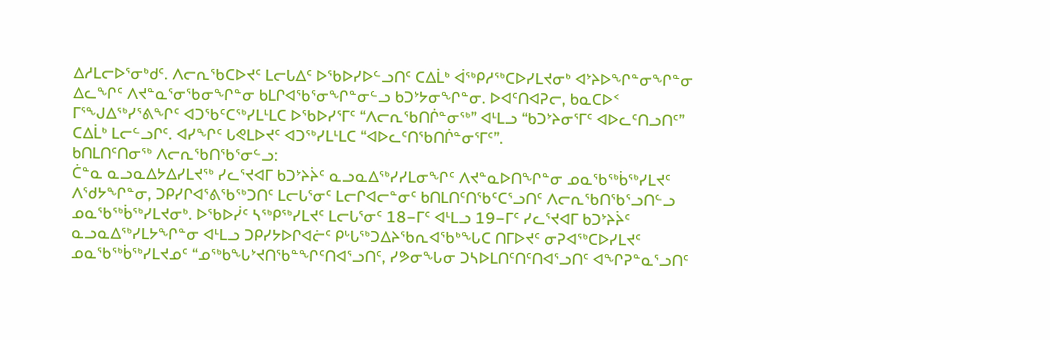ᐃᓱᒪᓕᐅᕐᓂᒃᑯᑦ. ᐱᓕᕆᖃᑕᐅᔪᑦ ᒪᓕᒐᐃᑦ ᐅᖃᐅᓯᐅᓪᓗᑎᑦ ᑕᐃᒫᒃ ᐋᖅᑭᓱᖅᑕᐅᓯᒪᔪᓂᒃ ᐊᔾᔨᐅᖏᓐᓂᖏᓐᓂ ᐃᓚᖏᑦ ᐱᔪᓐᓇᕐᓂᖃᓂᖏᓐᓂ ᑲᒪᒋᐊᖃᕐᓂᖏᓐᓂᓪᓗ ᑲᑐᔾᔭᓂᖏᓐᓂ. ᐅᐊᑦᑎᐊᕈᓕ, ᑲᓇᑕᐅᑉ ᒥᕐᖑᐃᖅᓯᕐᕕᖏᑦ ᐊᑐᖃᑦᑕᖅᓯᒪᒻᒪᑕ ᐅᖃᐅᓯᕐᒥᑦ “ᐱᓕᕆᖃᑎᒌᓐᓂᖅ” ᐊᒻᒪᓗ “ᑲᑐᔾᔨᓂᕐᒥᑦ ᐊᐅᓚᑦᑎᓗᑎᑦ” ᑕᐃᒫᒃ ᒪᓕᓪᓗᒋᑦ. ᐊᓯᖏᑦ ᒐᕙᒪᐅᔪᑦ ᐊᑐᖅᓯᒪᒻᒪᑕ “ᐊᐅᓚᑦᑎᖃᑎᒌᓐᓂᕐᒥᑦ”.
ᑲᑎᒪᑎᑦᑎᓂᖅ ᐱᓕᕆᖃᑎᖃᕐᓂᓪᓗ:
ᑖᓐᓇ ᓇᓗᓇᐃᔭᐃᓯᒪᔪᖅ ᓯᓚᕐᔪᐊᒥ ᑲᑐᔾᔨᔩᑦ ᓇᓗᓇᐃᖅᓯᓯᒪᓂᖏᑦ ᐱᔪᓐᓇᐅᑎᖏᓐᓂ ᓄᓇᖃᖅᑳᖅᓯᒪᔪᑦ ᐱᖁᔭᖏᓐᓂ, ᑐᑭᓯᒋᐊᕐᕕᖃᖅᑐᑎᑦ ᒪᓕᒐᕐᓂᑦ ᒪᓕᒋᐊᓕᓐᓂᑦ ᑲᑎᒪᑎᑦᑎᖃᑦᑕᕐᓗᑎᑦ ᐱᓕᕆᖃᑎᖃᕐᓗᑎᓪᓗ ᓄᓇᖃᖅᑳᖅᓯᒪᔪᓂᒃ. ᐅᖃᐅᓰᑦ ᓴᖅᑭᖅᓯᒪᔪᑦ ᒪᓕᒐᕐᓂᑦ 18−ᒥᑦ ᐊᒻᒪᓗ 19−ᒥᑦ ᓯᓚᕐᔪᐊᒥ ᑲᑐᔾᔨᔩᑦ ᓇᓗᓇᐃᖅᓯᒪᔭᖏᓐᓂ ᐊᒻᒪᓗ ᑐᑭᓯᔭᐅᒋᐊᓖᑦ ᑭᒡᒐᖅᑐᐃᔨᖃᕆᐊᖃᒃᖓᑕ ᑎᒥᐅᔪᑦ ᓂᕈᐊᖅᑕᐅᓯᒪᔪᑦ ᓄᓇᖃᖅᑳᖅᓯᒪᔪᓄᑦ “ᓄᖅᑲᖓᔾᔪᑎᖃᓐᖏᑦᑎᐊᕐᓗᑎᑦ, ᓯᕗᓂᖓᓂ ᑐᓴᐅᒪᑎᑦᑎᑦᑎᐊᕐᓗᑎᑦ ᐊᖏᕈᓐᓇᕐᓗᑎᑦ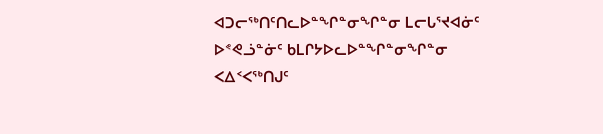ᐊᑐᓕᖅᑎᑦᑎᓚᐅᓐᖏᓐᓂᖏᓐᓂ ᒪᓕᒐᕐᔪᐊᓃᑦ ᐅᕝᕙᓘᓐᓃᑦ ᑲᒪᒋᔭᐅᓚᐅᓐᖏᓐᓂᖏᓐᓂ ᐸᐃᑉᐸᖅᑎᒍᑦ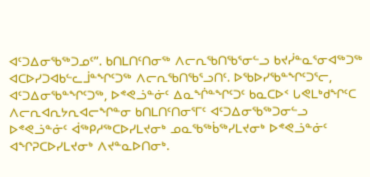ᐊᑦᑐᐃᓂᖃᖅᑐᓄᑦ”. ᑲᑎᒪᑎᑦᑎᓂᖅ ᐱᓕᕆᖃᑎᖃᕐᓂᓪᓗ ᑲᔪᓰᓐᓇᕐᓂᐊᖅᑐᖅ ᐊᑕᐅᓯᑐᐊᑲᓪᓚᒨᓐᖏᑦᑐᖅ ᐱᓕᕆᖃᑎᖃᕐᓗᑎᑦ. ᐅᖃᐅᓯᖃᓐᖏᑦᑐᕐᓕ, ᐊᑦᑐᐃᓂᖃᓐᖏᑦᑐᖅ, ᐅᕝᕙᓘᓐᓃᑦ ᐃᓇᖐᓐᖏᑦᑐᑦ ᑲᓇᑕᐅᑉ ᒐᕙᒪᒃᑯᖏᑦᑕ ᐱᓕᕆᐊᕆᔭᕆᐊᓕᖏᓐᓂ ᑲᑎᒪᑎᑦᑎᓂᕐᒥᑦ ᐊᑦᑐᐃᓂᖃᖅᑐᓂᓪᓗ ᐅᕝᕙᓘᓐᓃᑦ ᐋᖅᑭᓱᖅᑕᐅᓯᒪᔪᓂᒃ ᓄᓇᖃᖅᑳᖅᓯᒪᔪᓂᒃ ᐅᕝᕙᓘᓐᓃᑦ ᐊᖏᕈᑕᐅᓯᒪᔪᓂᒃ ᐱᔪᓐᓇᐅᑎᓂᒃ.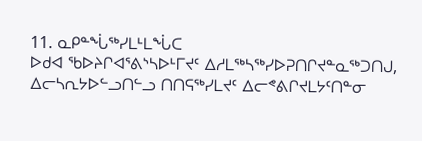11. ᓇᑭᓐᖔᖅᓯᒪᒻᒪᖔᑕ
ᐅᑯᐊ ᖃᐅᔨᒋᐊᕐᕕᔅᓴᐅᒻᒥᔪᑦ ᐃᓱᒪᖅᓴᖅᓯᐅᕈᑎᒋᔪᓐᓇᖅᑐᑎᒍ, ᐃᓕᓴᕆᔭᐅᓪᓗᑎᓪᓗ ᑎᑎᕋᖅᓯᒪᔪᑦ ᐃᓕᕝᕕᒋᔪᒪᔭᑦᑎᓐᓂ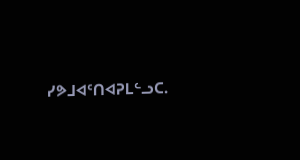ᓯᕗᒧᐊᑦᑎᐊᕈᒪᓪᓗᑕ.